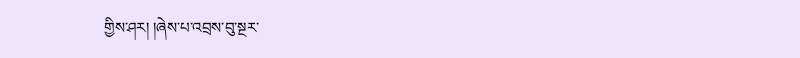གྱིས་ཤར། །ཞེས་པ་འབྲས་བུ་སྔར་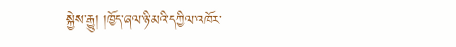སྐྱེས་རྒྱུ། །ཁྱོད་ཞལ་ཉི་མའི་དཀྱིལ་འཁོར་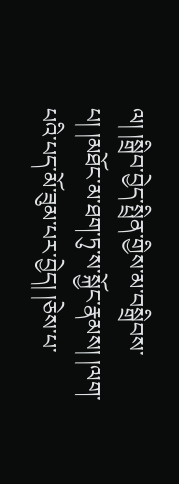ལ། །སྒྲིབ་བྱེད་སྤྲིན་གྱིས་མ་བསྒྲིབས་པ། །མཐོང་མ་ཐག་ཏུ་ས་སྐྱོང་རྣམས། །ལག་པའི་པད་མོ་ཟུམ་པར་བྱེད། །ཅེས་པ་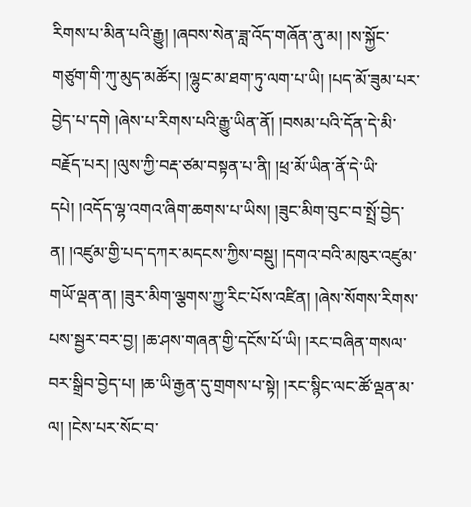རིགས་པ་མིན་པའི་རྒྱུ། །ཞབས་སེན་ཟླ་འོད་གཞོན་ནུ་མ། །ས་སྐྱོང་གཙུག་གི་ཀུ་མུད་མཚོར། །ལྷུང་མ་ཐག་ཏུ་ལག་པ་ཡི། །པད་མོ་ཟུམ་པར་བྱེད་པ་དགེ །ཞེས་པ་རིགས་པའི་རྒྱུ་ཡིན་ནོ། །བསམ་པའི་དོན་དེ་མི་བརྗོད་པར། །ལུས་ཀྱི་བརྡ་ཙམ་བསྟན་པ་ནི། །ཕྲ་མོ་ཡིན་ནོ་དེ་ཡི་དཔེ། །འདོད་ལྷ་འགའ་ཞིག་ཆགས་པ་ཡིས། །ཟུང་མིག་བུང་བ་སྤྲོ་བྱེད་ན། །འཛུམ་གྱི་པད་དཀར་མདངས་ཀྱིས་བསྡུ། །དགའ་བའི་མཁུར་འཛུམ་གཡོ་ལྡན་ན། །ཟུར་མིག་ལྕགས་ཀྱུ་རིང་པོས་འཛིན། །ཞེས་སོགས་རིགས་པས་སྦྱར་བར་བྱ། །ཆ་ཤས་གཞན་གྱི་དངོས་པོ་ཡི། །རང་བཞིན་གསལ་བར་སྒྲིབ་བྱེད་པ། །ཆ་ཡི་རྒྱན་དུ་གྲགས་པ་སྟེ། །རང་སྙིང་ལང་ཚོ་ལྡན་མ་ལ། །ངེས་པར་སོང་བ་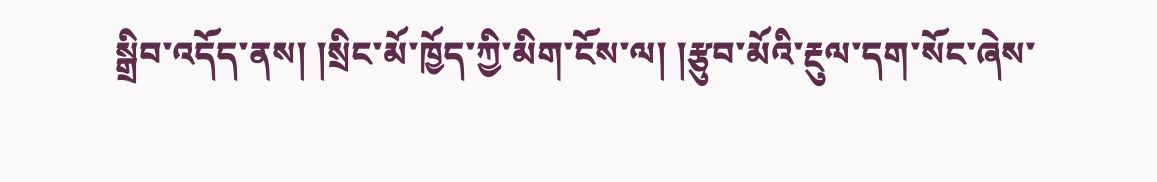སྒྲིབ་འདོད་ནས། །སྲིང་མོ་ཁྱོད་ཀྱི་མིག་ངོས་ལ། །རྩུབ་མོའི་རྔུལ་དག་སོང་ཞེས་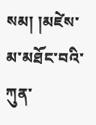སམ། །མཛེས་མ་མཐོང་བའི་ཀུན་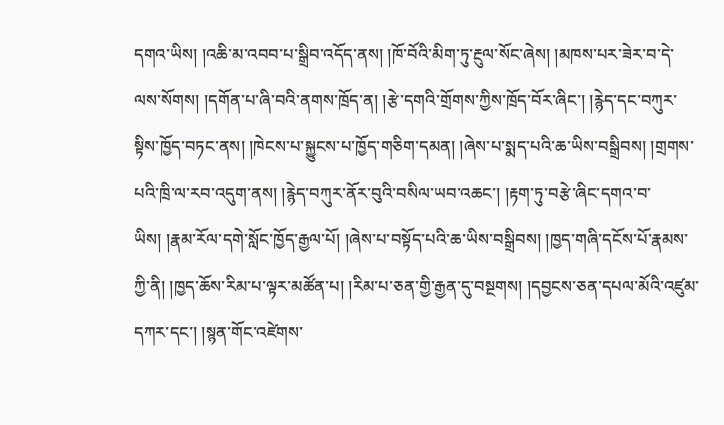དགའ་ཡིས། །འཆི་མ་འབབ་པ་སྒྲིབ་འདོད་ནས། །ཁོ་བོའི་མིག་ཏུ་རྔུལ་སོང་ཞེས། །མཁས་པར་ཟེར་བ་དེ་ལས་སོགས། །དགོན་པ་ཞི་བའི་ནགས་ཁྲོད་ན། །རྩེ་དགའི་གྲོགས་ཀྱིས་ཁྲོད་བོར་ཞིང་། །རྙེད་དང་བཀུར་སྟིས་ཁྱོད་བཏང་ནས། །ཁེངས་པ་སྐྱུངས་པ་ཁྱོད་གཅིག་དམན། །ཞེས་པ་སྨད་པའི་ཆ་ཡིས་བསྒྲིབས། །གྲགས་པའི་ཁྲི་ལ་རབ་འདུག་ནས། །རྙེད་བཀུར་ནོར་བུའི་བསིལ་ཡབ་འཆང་། །རྟག་ཏུ་བརྩེ་ཞིང་དགའ་བ་ཡིས། །རྣམ་རོལ་དགེ་སློང་ཁྱོད་རྒྱལ་པོ། །ཞེས་པ་བསྟོད་པའི་ཆ་ཡིས་བསྒྲིབས། །ཁྱད་གཞི་དངོས་པོ་རྣམས་ཀྱི་ནི། །ཁྱད་ཆོས་རིམ་པ་ལྟར་མཚོན་པ། །རིམ་པ་ཅན་གྱི་རྒྱན་དུ་བསྔགས། །དབྱངས་ཅན་དཔལ་མོའི་འཛུམ་དཀར་དང་། །སྙན་གོང་འཛེགས་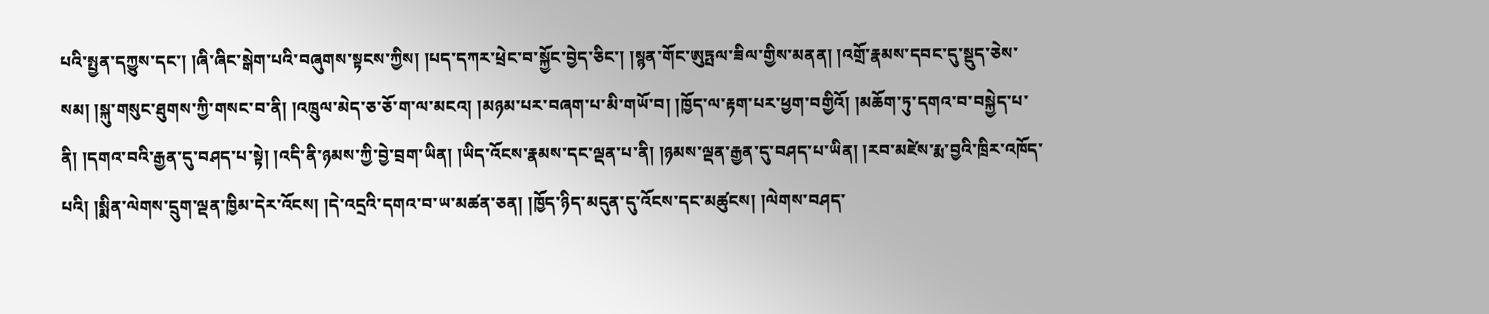པའི་སྤྱན་དཀྱུས་དང་། །ཞི་ཞིང་སྒེག་པའི་བཞུགས་སྟངས་ཀྱིས། །པད་དཀར་ཕྲེང་བ་སྐྱོང་བྱེད་ཅིང་། །སྙན་གོང་ཨུཏྤལ་ཟིལ་གྱིས་མནན། །འགྲོ་རྣམས་དབང་དུ་སྡུད་ཅེས་སམ། །སྐུ་གསུང་ཐུགས་ཀྱི་གསང་བ་ནི། །འཁྲུལ་མེད་ཅ་ཅོ་ག་ལ་མངའ། །མཉམ་པར་བཞག་པ་མི་གཡོ་བ། །ཁྱོད་ལ་རྟག་པར་ཕྱག་བགྱིའོ། །མཆོག་ཏུ་དགའ་བ་བསྐྱེད་པ་ནི། །དགའ་བའི་རྒྱན་དུ་བཤད་པ་སྟེ། །འདི་ནི་ཉམས་ཀྱི་བྱེ་བྲག་ཡིན། །ཡིད་འོངས་རྣམས་དང་ལྡན་པ་ནི། །ཉམས་ལྡན་རྒྱན་དུ་བཤད་པ་ཡིན། །རབ་མཛེས་རྨ་བྱའི་ཁྲིར་འཁོད་པའི། །སྨིན་ལེགས་དྲུག་ལྡན་ཁྱིམ་དེར་འོངས། །དེ་འདྲའི་དགའ་བ་ཡ་མཚན་ཅན། །ཁྱོད་ཉིད་མདུན་དུ་འོངས་དང་མཚུངས། །ལེགས་བཤད་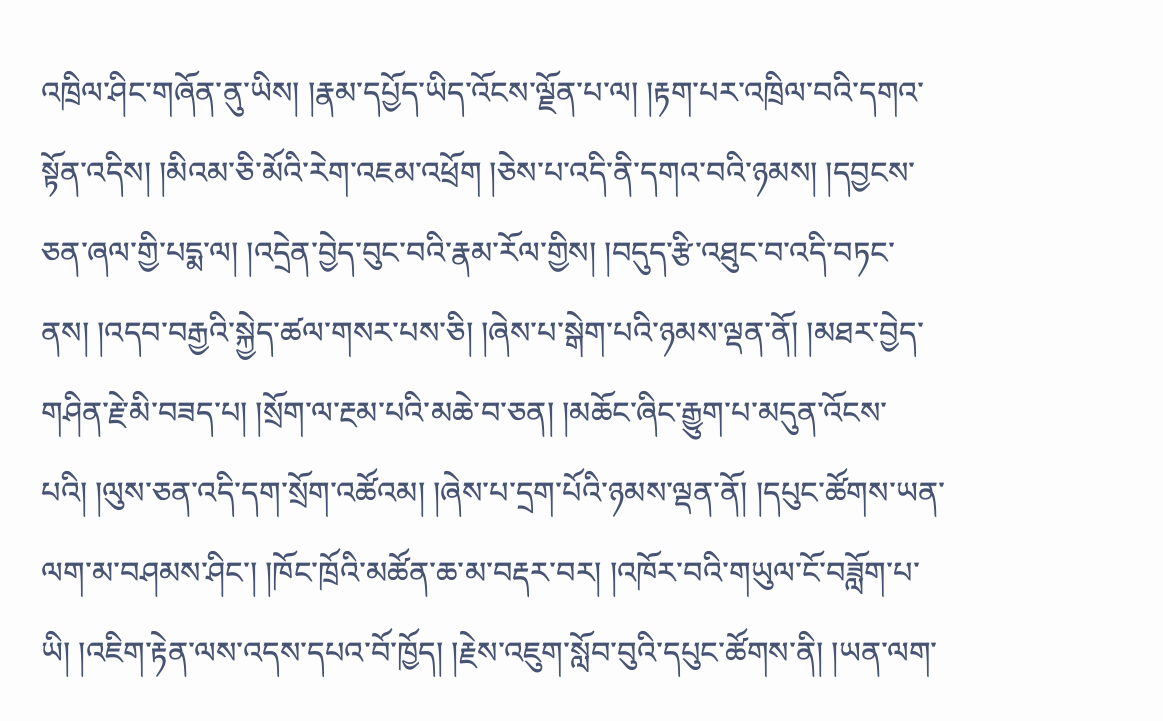འཁྲིལ་ཤིང་གཞོན་ནུ་ཡིས། །རྣམ་དཔྱོད་ཡིད་འོངས་ལྗོན་པ་ལ། །རྟག་པར་འཁྲིལ་བའི་དགའ་སྟོན་འདིས། །མིའམ་ཅི་མོའི་རེག་འཇམ་འཕྲོག །ཅེས་པ་འདི་ནི་དགའ་བའི་ཉམས། །དབྱངས་ཅན་ཞལ་གྱི་པདྨ་ལ། །འདྲེན་བྱེད་བུང་བའི་རྣམ་རོལ་གྱིས། །བདུད་རྩི་འཐུང་བ་འདི་བཏང་ནས། །འདབ་བརྒྱའི་སྐྱེད་ཚལ་གསར་པས་ཅི། །ཞེས་པ་སྒེག་པའི་ཉམས་ལྡན་ནོ། །མཐར་བྱེད་གཤིན་རྗེ་མི་བཟད་པ། །སྲོག་ལ་རྔམ་པའི་མཆེ་བ་ཅན། །མཆོང་ཞིང་རྒྱུག་པ་མདུན་འོངས་པའི། །ལུས་ཅན་འདི་དག་སྲོག་འཚོའམ། །ཞེས་པ་དྲག་པོའི་ཉམས་ལྡན་ནོ། །དཔུང་ཚོགས་ཡན་ལག་མ་བཤམས་ཤིང་། །ཁོང་ཁྲོའི་མཚོན་ཆ་མ་བརྡར་བར། །འཁོར་བའི་གཡུལ་ངོ་བཟློག་པ་ཡི། །འཇིག་རྟེན་ལས་འདས་དཔའ་བོ་ཁྱོད། །རྗེས་འཇུག་སློབ་བུའི་དཔུང་ཚོགས་ནི། །ཡན་ལག་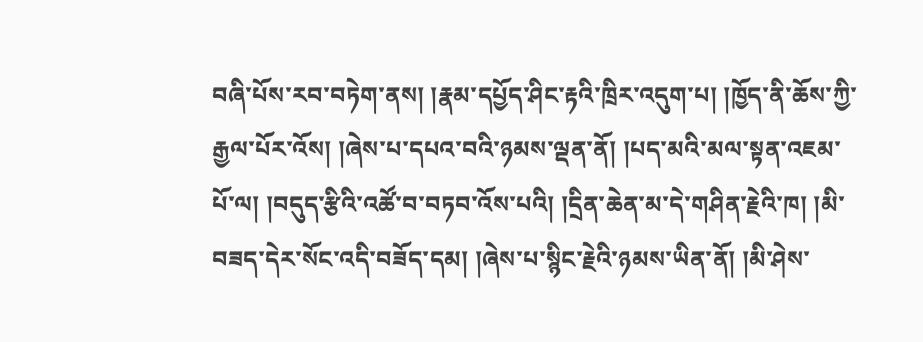བཞི་པོས་རབ་བཏེག་ནས། །རྣམ་དཔྱོད་ཤིང་རྟའི་ཁྲིར་འདུག་པ། །ཁྱོད་ནི་ཆོས་ཀྱི་རྒྱལ་པོར་འོས། །ཞེས་པ་དཔའ་བའི་ཉམས་ལྡན་ནོ། །པད་མའི་མལ་སྟན་འཇམ་པོ་ལ། །བདུད་རྩིའི་འཚོ་བ་བཏབ་འོས་པའི། །དྲིན་ཆེན་མ་དེ་གཤིན་རྗེའི་ཁ། །མི་བཟད་དེར་སོང་འདི་བཟོད་དམ། །ཞེས་པ་སྙིང་རྗེའི་ཉམས་ཡིན་ནོ། །མི་ཤེས་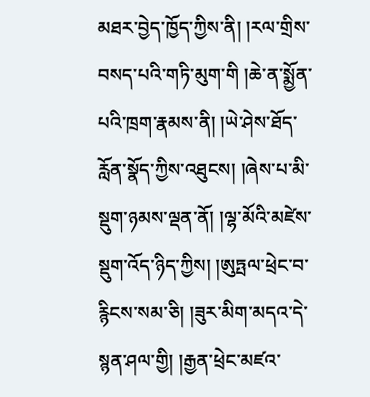མཐར་བྱེད་ཁྱོད་ཀྱིས་ནི། །རལ་གྲིས་བསད་པའི་གཏི་མུག་གི །ཆེ་ན་སྨྱོན་པའི་ཁྲག་རྣམས་ནི། །ཡེ་ཤེས་ཐོད་རློན་སྣོད་ཀྱིས་འཐུངས། །ཞེས་པ་མི་སྡུག་ཉམས་ལྡན་ནོ། །ལྷ་མོའི་མཛེས་སྡུག་འོད་ཉིད་ཀྱིས། །ཨུཏྤལ་ཕྲེང་བ་རྙིངས་སམ་ཅི། །ཟུར་མིག་མདའ་དེ་སྙན་ཤལ་གྱི། །རྒྱན་ཕྲེང་མཛའ་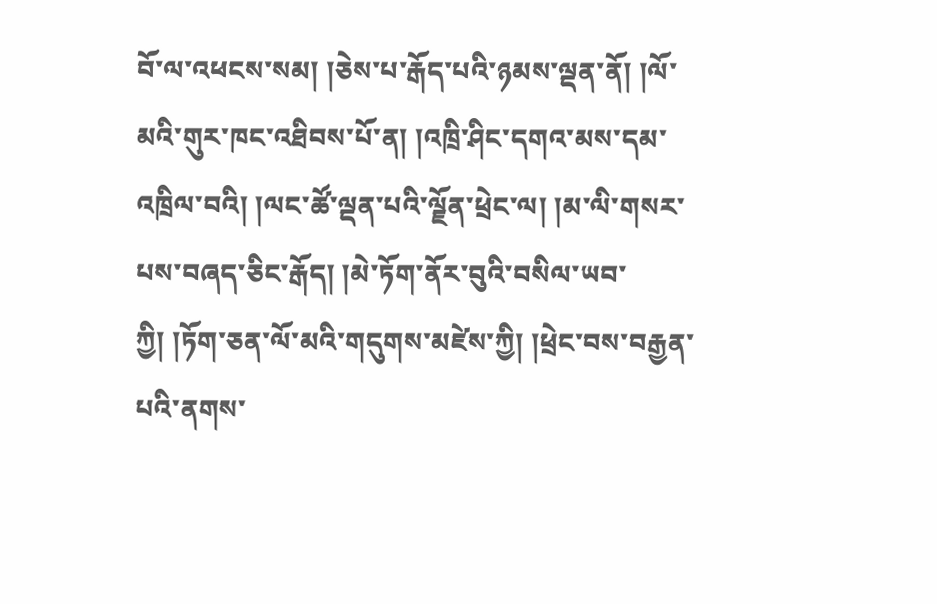བོ་ལ་འཕངས་སམ། །ཅེས་པ་རྒོད་པའི་ཉམས་ལྡན་ནོ། །ལོ་མའི་གུར་ཁང་འཐིབས་པོ་ན། །འཁྲི་ཤིང་དགའ་མས་དམ་འཁྲིལ་བའི། །ལང་ཚོ་ལྡན་པའི་ལྗོན་ཕྲེང་ལ། །མ་ལི་གསར་པས་བཞད་ཅིང་རྒོད། །མེ་ཏོག་ནོར་བུའི་བསིལ་ཡབ་ཀྱི། །ཏོག་ཅན་ལོ་མའི་གདུགས་མཛེས་ཀྱི། །ཕྲེང་བས་བརྒྱན་པའི་ནགས་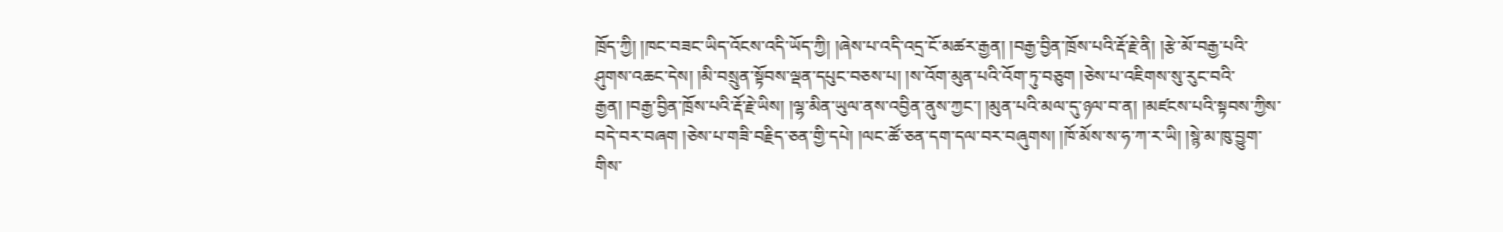ཁྲོད་ཀྱི། །ཁང་བཟང་ཡིད་འོངས་འདི་ཡོད་ཀྱི། །ཞེས་པ་འདི་འདྲ་ངོ་མཚར་རྒྱན། །བརྒྱ་བྱིན་ཁྲོས་པའི་རྡོ་རྗེ་ནི། །རྩེ་མོ་བརྒྱ་པའི་ཤུགས་འཆང་དེས། །མི་བསྲུན་སྟོབས་ལྡན་དཔུང་བཅས་པ། །ས་འོག་མུན་པའི་འོག་ཏུ་བཅུག །ཅེས་པ་འཇིགས་སུ་རུང་བའི་རྒྱན། །བརྒྱ་བྱིན་ཁྲོས་པའི་རྡོ་རྗེ་ཡིས། །ལྷ་མིན་ཡུལ་ནས་འབྱིན་ནུས་ཀྱང་། །མུན་པའི་མལ་དུ་ཉལ་བ་ན། །མཛངས་པའི་སྟབས་ཀྱིས་བདེ་བར་བཞག །ཅེས་པ་གཟི་བརྗིད་ཅན་གྱི་དཔེ། །ལང་ཚོ་ཅན་དག་དལ་བར་བཞུགས། །ཁོ་མོས་ས་ཧ་ཀ་ར་ཡི། །སྙེ་མ་ཁུ་བྱུག་གིས་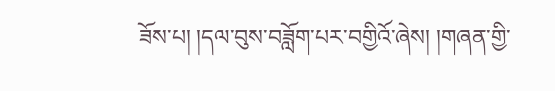ཟོས་པ། །དལ་བུས་བཟློག་པར་བགྱིའོ་ཞེས། །གཞན་གྱི་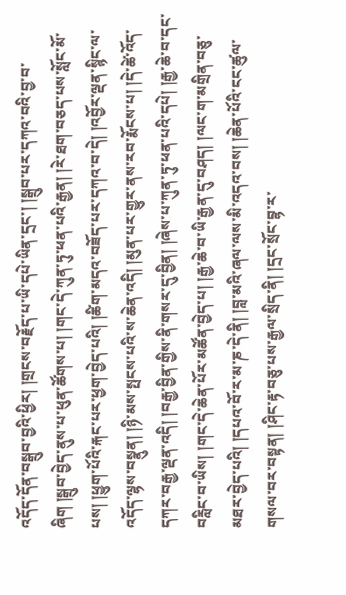འདོད་དོན་བསྒྲུབ་བྱའི་ཕྱིར། །གྲངས་བརྗོད་པ་ཡི་དཔེ་ཡིན་དྲང་། །སྒྲུབ་པར་དཀའ་བའི་བྱ་བ་ཞིག །སྒྲུབ་བྱེད་ནུས་པ་ཕུན་ཚོགས་པ། །གང་དེ་ཀུན་ཏུ་ཕན་པའི་རྒྱན། །རེ་ཐག་བཅད་པས་སློང་མོ་པས། །ཕྱུག་པོའི་རྐང་པར་ཕྱག་བྱེད་པའི། །ཚིག་མདའ་བཟོད་པར་དཀའ་བ་དེ། །འབྱོར་ལྡན་སྙིང་ལ་འདོད་ལྷས་བསྣུན། །ཉི་མས་སྤངས་པའི་ས་ཆེན་འདི། །མུན་པར་གྱུར་ནས་རབ་རྨོངས་པ། །དེ་ཚེ་འོད་དཀར་བརྒྱ་ལྡན་འདི། །བརྒྱ་བྱིན་གྱིས་ནི་གསར་དུ་བྱིན། །ཞེས་པ་ཀུན་ཏུ་ཕན་པའི་དཔེ། །རྒྱ་ཆེ་བ་དང་བརླིང་བ་ཡིས། །གང་དེ་ཆེན་པོར་མཚོན་བྱེད་པ། །རྒྱ་ཆེ་བ་ཡི་རྒྱན་དུ་བཤད། །ལང་ག་མགྲིན་བཅུ་མཐར་བྱེད་པའི། །དཔའ་བོ་ར་མ་ཎ་དེ་ནི། །བླ་མའི་ཞལ་ལས་མི་འདའ་བས། །ཆེན་པོའི་ངང་ཚུལ་གསལ་བར་བསྟན། །ཤིང་རྟ་བཅུ་པས་རྒྱལ་སྲིད་ནི། །དྲང་སྲོང་བྷ་ར་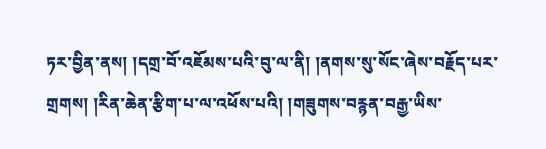ཏར་བྱིན་ནས། །དགྲ་བོ་འཇོམས་པའི་བུ་ལ་ནི། །ནགས་སུ་སོང་ཞེས་བརྗོད་པར་གྲགས། །རིན་ཆེན་རྩིག་པ་ལ་འཕོས་པའི། །གཟུགས་བརྙན་བརྒྱ་ཡིས་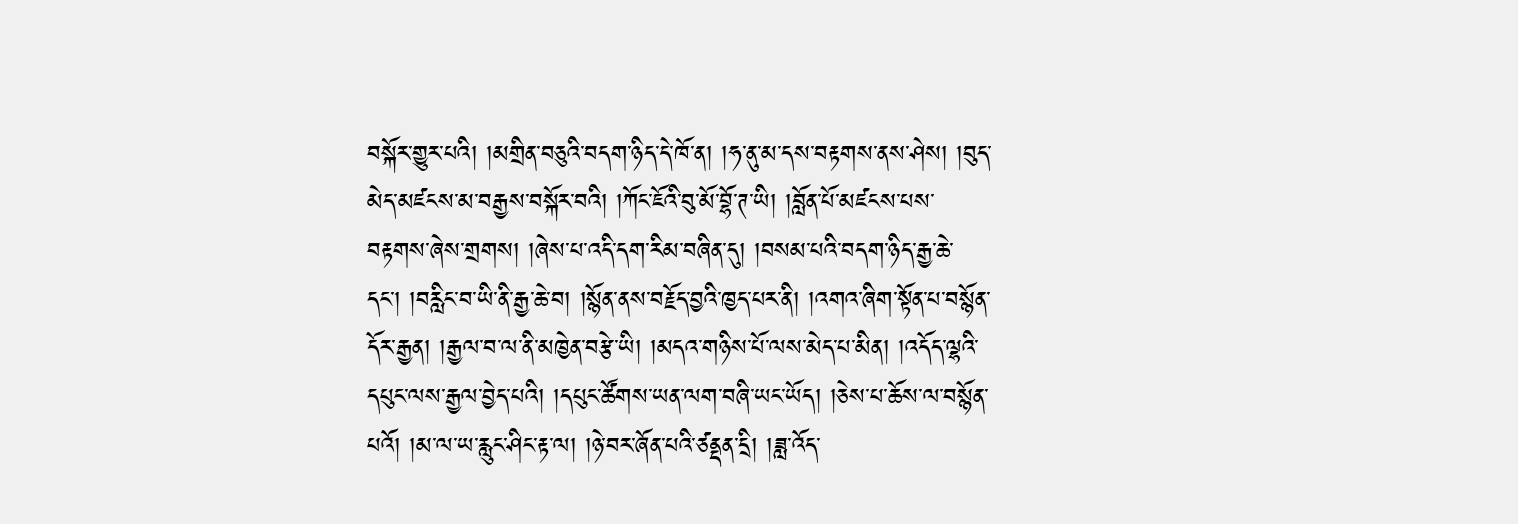བསྐོར་གྱུར་པའི། །མགྲིན་བཅུའི་བདག་ཉིད་དེ་ཁོ་ན། །ཧ་ནུ་མ་དས་བརྟགས་ནས་ཤེས། །བུད་མེད་མཛངས་མ་བརྒྱས་བསྐོར་བའི། །ཀོང་ཇོའི་བུ་མོ་བྷོ་ཊ་ཡི། །བློན་པོ་མཛངས་པས་བརྟགས་ཞེས་གྲགས། །ཞེས་པ་འདི་དག་རིམ་བཞིན་དུ། །བསམ་པའི་བདག་ཉིད་རྒྱ་ཆེ་དང་། །བརླིང་བ་ཡི་ནི་རྒྱ་ཆེ་བ། །སྙོན་ནས་བརྗོད་བྱའི་ཁྱད་པར་ནི། །འགའ་ཞིག་སྟོན་པ་བསྙོན་དོར་རྒྱན། །རྒྱལ་བ་ལ་ནི་མཁྱེན་བརྩེ་ཡི། །མདའ་གཉིས་པོ་ལས་མེད་པ་མིན། །འདོད་ལྷའི་དཔུང་ལས་རྒྱལ་བྱེད་པའི། །དཔུང་ཚོགས་ཡན་ལག་བཞི་ཡང་ཡོད། །ཅེས་པ་ཆོས་ལ་བསྙོན་པའོ། །མ་ལ་ཡ་རླུང་ཤིང་རྟ་ལ། །ཉེ་བར་ཞོན་པའི་ཙནྡན་དྲི། །ཟླ་འོད་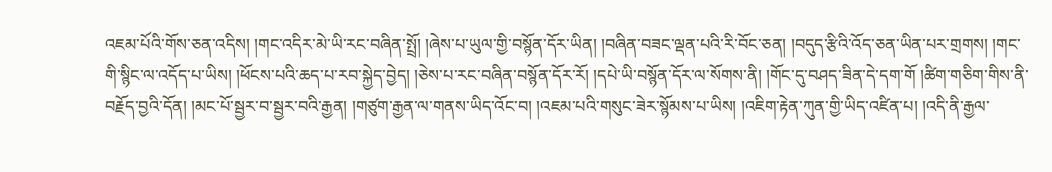འཇམ་པོའི་གོས་ཅན་འདིས། །གང་འདིར་མེ་ཡི་རང་བཞིན་སྤྲོ། །ཞེས་པ་ཡུལ་གྱི་བསྙོན་དོར་ཡིན། །བཞིན་བཟང་ལྡན་པའི་རི་བོང་ཅན། །བདུད་རྩིའི་འོད་ཅན་ཡིན་པར་གྲགས། །གང་གི་སྙིང་ལ་འདོད་པ་ཡིས། །ཕོངས་པའི་ཆད་པ་རབ་སྐྱེད་བྱེད། །ཅེས་པ་རང་བཞིན་བསྙོན་དོར་རོ། །དཔེ་ཡི་བསྙོན་དོར་ལ་སོགས་ནི། །གོང་དུ་བཤད་ཟིན་དེ་དག་གོ །ཚིག་གཅིག་གིས་ནི་བརྗོད་བྱའི་དོན། །མང་པོ་སྦྱར་བ་སྦྱར་བའི་རྒྱན། །གཙུག་རྒྱན་ལ་གནས་ཡིད་འོང་བ། །འཇམ་པའི་གསུང་ཟེར་སྙོམས་པ་ཡིས། །འཇིག་རྟེན་ཀུན་གྱི་ཡིད་འཛིན་པ། །འདི་ནི་རྒྱལ་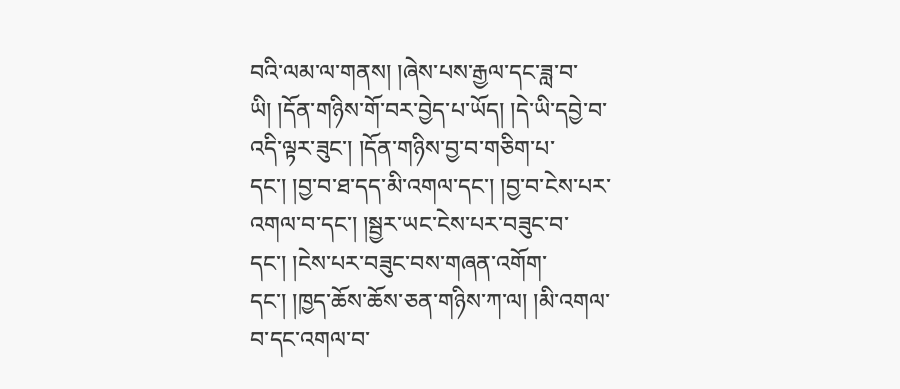བའི་ལམ་ལ་གནས། །ཞེས་པས་རྒྱལ་དང་ཟླ་བ་ཡི། །དོན་གཉིས་གོ་བར་བྱེད་པ་ཡོད། །དེ་ཡི་དབྱེ་བ་འདི་ལྟར་ཟུང་། །དོན་གཉིས་བྱ་བ་གཅིག་པ་དང་། །བྱ་བ་ཐ་དད་མི་འགལ་དང་། །བྱ་བ་ངེས་པར་འགལ་བ་དང་། །སྦྱར་ཡང་ངེས་པར་བཟུང་བ་དང་། །ངེས་པར་བཟུང་བས་གཞན་འགོག་དང་། །ཁྱད་ཆོས་ཆོས་ཅན་གཉིས་ཀ་ལ། །མི་འགལ་བ་དང་འགལ་བ་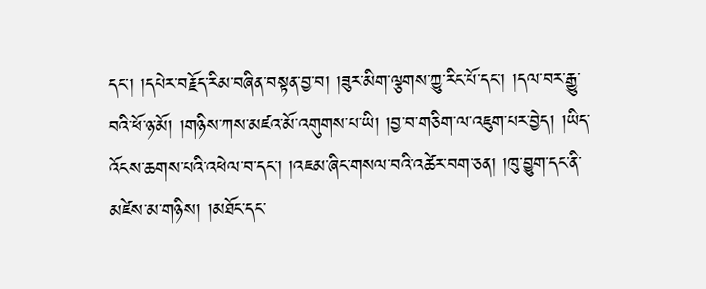དང་། །དཔེར་བརྗོད་རིམ་བཞིན་བསྟན་བྱ་བ། །ཟུར་མིག་ལྕགས་ཀྱུ་རིང་པོ་དང་། །དལ་བར་རྒྱུ་བའི་ཕོ་ཉ་མོ། །གཉིས་ཀས་མཛའ་མོ་འགུགས་པ་ཡི། །བྱ་བ་གཅིག་ལ་འཇུག་པར་བྱེད། །ཡིད་འོངས་ཆགས་པའི་འཕེལ་བ་དང་། །འཇམ་ཞིང་གསལ་བའི་འཚེར་བག་ཅན། །ཁུ་བྱུག་དང་ནི་མཛེས་མ་གཉིས། །མཐོང་དང་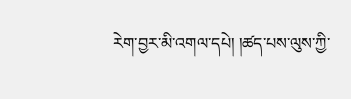རེག་བྱར་མི་འགལ་དཔེ། །ཚད་པས་ལུས་ཀྱི་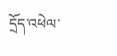དྲོད་འཕེལ་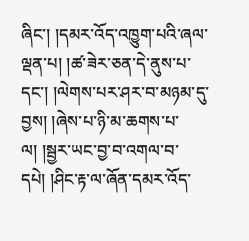ཞིང་། །དམར་འོད་འཁྱུག་པའི་ཞལ་ལྡན་པ། །ཚ་ཟེར་ཅན་དེ་ནུས་པ་དང་། །ལེགས་པར་ཤར་བ་མཉམ་དུ་བྱས། །ཞེས་པ་ཉི་མ་ཆགས་པ་ལ། །སྦྱར་ཡང་བྱ་བ་འགལ་བ་དཔེ། །ཤིང་རྟ་ལ་ཞོན་དམར་འོད་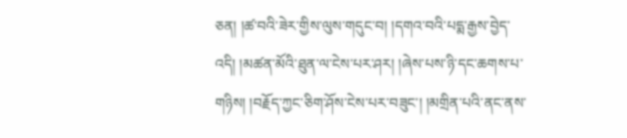ཅན། །ཚ་བའི་ཟེར་གྱིས་ལུས་གདུང་བ། །དགའ་བའི་པདྨ་རྒྱས་བྱེད་འདི། །མཚན་མོའི་ཐུན་ལ་ངེས་པར་ཤར། །ཞེས་པས་ཉི་དང་ཆགས་པ་གཉིས། །བརྗོད་ཀྱང་ཅིག་ཤོས་ངེས་པར་བཟུང་། །མགྲིན་པའི་ནང་ནས་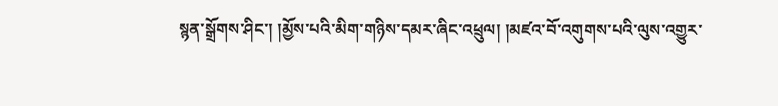སྙན་སྒྲོགས་ཤིང་། །མྱོས་པའི་མིག་གཉིས་དམར་ཞིང་འཕྲུལ། །མཛའ་བོ་འགུགས་པའི་ལུས་འགྱུར་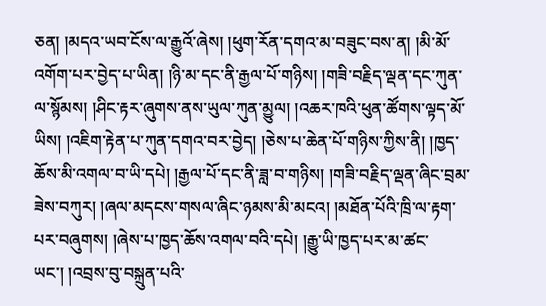ཅན། །མདའ་ཡབ་ངོས་ལ་རྒྱུའོ་ཞེས། །ཕུག་རོན་དགའ་མ་བཟུང་བས་ན། །མི་མོ་འགོག་པར་བྱེད་པ་ཡིན། །ཉི་མ་དང་ནི་རྒྱལ་པོ་གཉིས། །གཟི་བརྗིད་ལྡན་དང་ཀུན་ལ་སྙོམས། །ཤིང་རྟར་ཞུགས་ནས་ཡུལ་ཀུན་མྱུལ། །འཆར་ཁའི་ཕུན་ཚོགས་ལྟད་མོ་ཡིས། །འཇིག་རྟེན་པ་ཀུན་དགའ་བར་བྱེད། །ཅེས་པ་ཆེན་པོ་གཉིས་ཀྱིས་ནི། །ཁྱད་ཆོས་མི་འགལ་བ་ཡི་དཔེ། །རྒྱལ་པོ་དང་ནི་ཟླ་བ་གཉིས། །གཟི་བརྗིད་ལྡན་ཞིང་བྲམ་ཟེས་བཀུར། །ཞལ་མདངས་གསལ་ཞིང་ཉམས་མི་མངའ། །མཐོན་པོའི་ཁྲི་ལ་རྟག་པར་བཞུགས། །ཞེས་པ་ཁྱད་ཆོས་འགལ་བའི་དཔེ། །རྒྱུ་ཡི་ཁྱད་པར་མ་ཚང་ཡང་། །འབྲས་བུ་བསྐྲུན་པའི་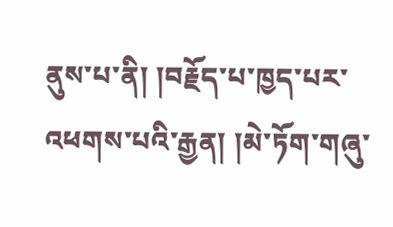ནུས་པ་ནི། །བརྗོད་པ་ཁྱད་པར་འཕགས་པའི་རྒྱན། །མེ་ཏོག་གཞུ་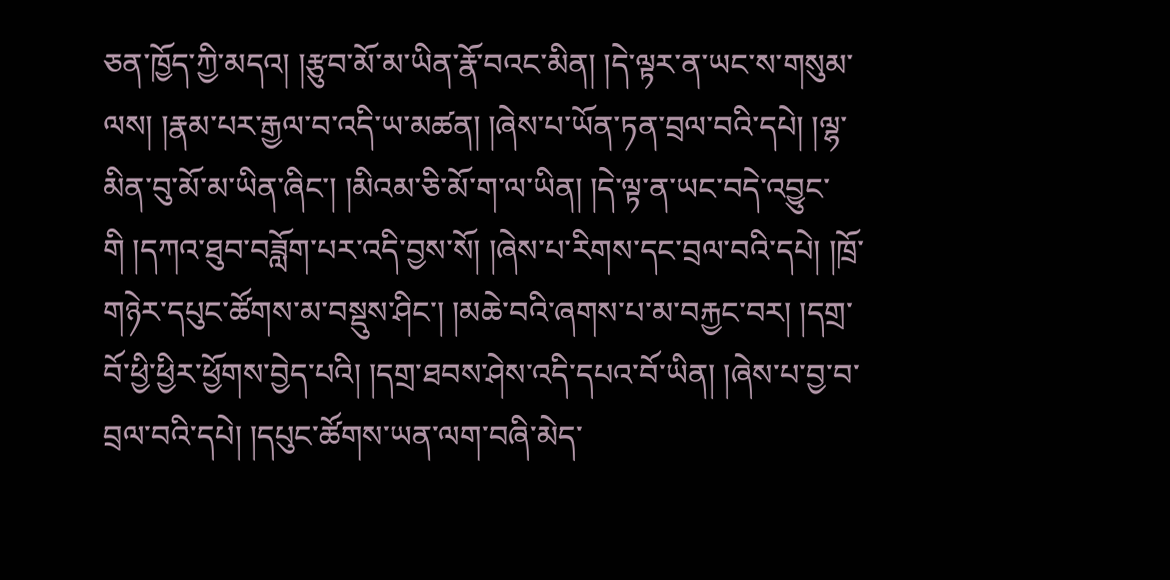ཅན་ཁྱོད་ཀྱི་མདའ། །རྩུབ་མོ་མ་ཡིན་རྣོ་བའང་མིན། །དེ་ལྟར་ན་ཡང་ས་གསུམ་ལས། །རྣམ་པར་རྒྱལ་བ་འདི་ཡ་མཚན། །ཞེས་པ་ཡོན་ཏན་བྲལ་བའི་དཔེ། །ལྷ་མིན་བུ་མོ་མ་ཡིན་ཞིང་། །མིའམ་ཅི་མོ་ག་ལ་ཡིན། །དེ་ལྟ་ན་ཡང་བདེ་འབྱུང་གི །དཀའ་ཐུབ་བཟློག་པར་འདི་བྱས་སོ། །ཞེས་པ་རིགས་དང་བྲལ་བའི་དཔེ། །ཁྲོ་གཉེར་དཔུང་ཚོགས་མ་བསྡུས་ཤིང་། །མཆེ་བའི་ཞགས་པ་མ་བརྐྱང་བར། །དགྲ་བོ་ཕྱི་ཕྱིར་ཕྱོགས་བྱེད་པའི། །དགྲ་ཐབས་ཤེས་འདི་དཔའ་བོ་ཡིན། །ཞེས་པ་བྱ་བ་བྲལ་བའི་དཔེ། །དཔུང་ཚོགས་ཡན་ལག་བཞི་མེད་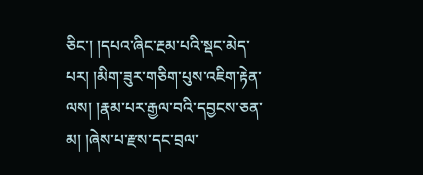ཅིང་། །དཔའ་ཞིང་རྔམ་པའི་སྡང་མེད་པར། །མིག་ཟུར་གཅིག་པུས་འཇིག་རྟེན་ལས། །རྣམ་པར་རྒྱལ་བའི་དབྱངས་ཅན་མ། །ཞེས་པ་རྫས་དང་བྲལ་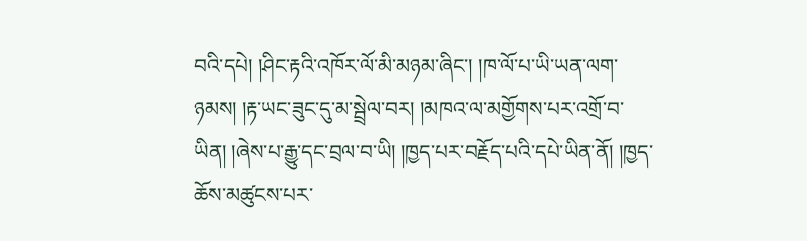བའི་དཔེ། །ཤིང་རྟའི་འཁོར་ལོ་མི་མཉམ་ཞིང་། །ཁ་ལོ་པ་ཡི་ཡན་ལག་ཉམས། །རྟ་ཡང་ཟུང་དུ་མ་སྦྲེལ་བར། །མཁའ་ལ་མགྱོགས་པར་འགྲོ་བ་ཡིན། །ཞེས་པ་རྒྱུ་དང་བྲལ་བ་ཡི། །ཁྱད་པར་བརྗོད་པའི་དཔེ་ཡིན་ནོ། །ཁྱད་ཆོས་མཚུངས་པར་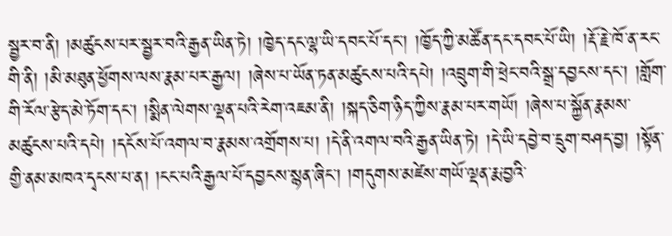སྦྱར་བ་ནི། །མཚུངས་པར་སྦྱར་བའི་རྒྱན་ཡིན་ཏེ། །ཁྱེད་དང་ལྷ་ཡི་དབང་པོ་དང་། །ཁྱོད་ཀྱི་མཚོན་དང་དབང་པོ་ཡི། །རྡོ་རྗེ་ཁོ་ན་རང་གི་ནི། །མི་མཐུན་ཕྱོགས་ལས་རྣམ་པར་རྒྱལ། །ཞེས་པ་ཡོན་ཏན་མཚུངས་པའི་དཔེ། །འབྲུག་གི་ཕྲེང་བའི་སྒྲ་དབྱངས་དང་། །གློག་གི་རོལ་རྩེད་མེ་ཏོག་དང་། །སྨིན་ལེགས་ལྡན་པའི་རེག་འཇམ་ནི། །སྐད་ཅིག་ཉིད་ཀྱིས་རྣམ་པར་གཡོ། །ཞེས་པ་སྐྱོན་རྣམས་མཚུངས་པའི་དཔེ། །དངོས་པོ་འགལ་བ་རྣམས་འགྲོགས་པ། །དེ་ནི་འགལ་བའི་རྒྱན་ཡིན་ཏེ། །དེ་ཡི་དབྱེ་བ་དྲུག་བཤད་བྱ། །སྟོན་གྱི་ནམ་མཁའ་དྭངས་པ་ན། །ངང་པའི་རྒྱལ་པོ་དབྱངས་སྙན་ཞིང་། །གདུགས་མཛེས་གཡོ་ལྡན་རྨ་བྱའི་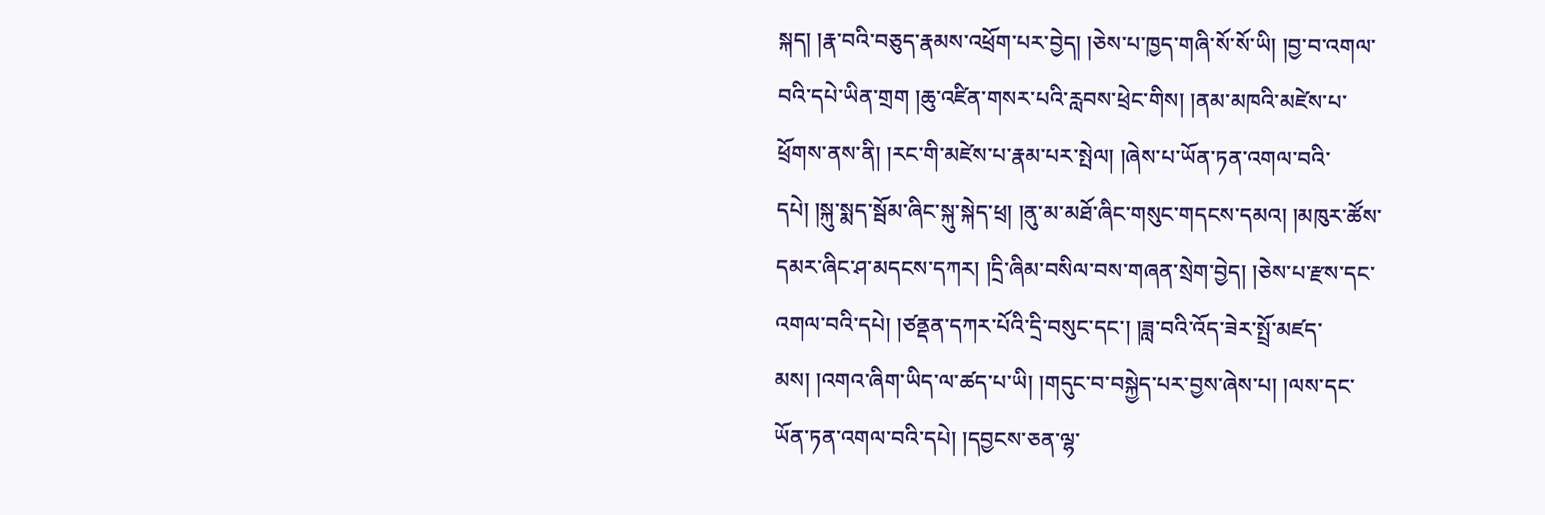སྐད། །རྣ་བའི་བཅུད་རྣམས་འཕྲོག་པར་བྱེད། །ཅེས་པ་ཁྱད་གཞི་སོ་སོ་ཡི། །བྱ་བ་འགལ་བའི་དཔེ་ཡིན་གྲག །ཆུ་འཛིན་གསར་པའི་རླབས་ཕྲེང་གིས། །ནམ་མཁའི་མཛེས་པ་ཕྲོགས་ནས་ནི། །རང་གི་མཛེས་པ་རྣམ་པར་སྤེལ། །ཞེས་པ་ཡོན་ཏན་འགལ་བའི་དཔེ། །སྐུ་སྨད་སྦོམ་ཞིང་སྐུ་སྐེད་ཕྲ། །ནུ་མ་མཐོ་ཞིང་གསུང་གདངས་དམའ། །མཁུར་ཚོས་དམར་ཞིང་ཤ་མདངས་དཀར། །དྲི་ཞིམ་བསིལ་བས་གཞན་སྲེག་བྱེད། །ཅེས་པ་རྫས་དང་འགལ་བའི་དཔེ། །ཙནྡན་དཀར་པོའི་དྲི་བསུང་དང་། །ཟླ་བའི་འོད་ཟེར་སྤྲོ་མཛད་མས། །འགའ་ཞིག་ཡིད་ལ་ཚད་པ་ཡི། །གདུང་བ་བསྐྱེད་པར་བྱས་ཞེས་པ། །ལས་དང་ཡོན་ཏན་འགལ་བའི་དཔེ། །དབྱངས་ཅན་ལྷ་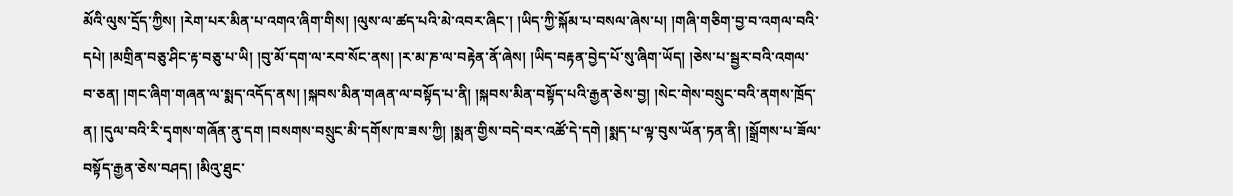མོའི་ལུས་དྲོད་ཀྱིས། །རེག་པར་མིན་པ་འགའ་ཞིག་གིས། །ལུས་ལ་ཚད་པའི་མེ་འབར་ཞིང་། །ཡིད་ཀྱི་སྐོམ་པ་བསལ་ཞེས་པ། །གཞི་གཅིག་བྱ་བ་འགལ་བའི་དཔེ། །མགྲིན་བཅུ་ཤིང་རྟ་བཅུ་པ་ཡི། །བུ་མོ་དག་ལ་རབ་སོང་ནས། །ར་མ་ཎ་ལ་བརྟེན་ནོ་ཞེས། །ཡིད་བརྟན་བྱེད་པོ་སུ་ཞིག་ཡོད། །ཅེས་པ་སྦྱར་བའི་འགལ་བ་ཅན། །གང་ཞིག་གཞན་ལ་སྨད་འདོད་ནས། །སྐབས་མིན་གཞན་ལ་བསྟོད་པ་ནི། །སྐབས་མིན་བསྟོད་པའི་རྒྱན་ཅེས་བྱ། །སེང་གེས་བསྲུང་བའི་ནགས་ཁྲོད་ན། །དུལ་བའི་རི་དྭགས་གཞོན་ནུ་དག །བསགས་བསྲུང་མི་དགོས་ཁ་ཟས་ཀྱི། །སྨན་གྱིས་བདེ་བར་འཚོ་དེ་དགེ །སྨད་པ་ལྟ་བུས་ཡོན་ཏན་ནི། །སྒྲོགས་པ་ཟོལ་བསྟོད་རྒྱན་ཅེས་བཤད། །མིའུ་ཐུང་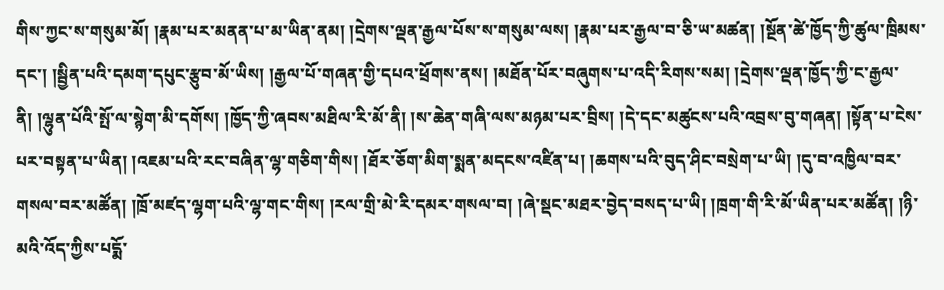གིས་ཀྱང་ས་གསུམ་མོ། །རྣམ་པར་མནན་པ་མ་ཡིན་ནམ། །དྲེགས་ལྡན་རྒྱལ་པོས་ས་གསུམ་ལས། །རྣམ་པར་རྒྱལ་བ་ཅི་ཡ་མཚན། །སྔོན་ཚེ་ཁྱོད་ཀྱི་ཚུལ་ཁྲིམས་དང་། །སྦྱིན་པའི་དམག་དཔུང་རྩུབ་མོ་ཡིས། །རྒྱལ་པོ་གཞན་གྱི་དཔའ་ཕྲོགས་ནས། །མཐོན་པོར་བཞུགས་པ་འདི་རིགས་སམ། །དྲེགས་ལྡན་ཁྱོད་ཀྱི་ང་རྒྱལ་ནི། །ལྷུན་པོའི་སྤོ་ལ་སྙེག་མི་དགོས། །ཁྱོད་ཀྱི་ཞབས་མཐིལ་རི་མོ་ནི། །ས་ཆེན་གཞི་ལས་མཉམ་པར་བྲིས། །དེ་དང་མཚུངས་པའི་འབྲས་བུ་གཞན། །སྟོན་པ་ངེས་པར་བསྟན་པ་ཡིན། །འཇམ་པའི་རང་བཞིན་ལྷ་གཅིག་གིས། །ཐོར་ཅོག་མིག་སྨན་མདངས་འཛིན་པ། །ཆགས་པའི་བུད་ཤིང་བསྲེག་པ་ཡི། །དུ་བ་འཁྱིལ་བར་གསལ་བར་མཚོན། །ཁྲོ་མཛད་ལྷག་པའི་ལྷ་གང་གིས། །རལ་གྲི་མེ་རི་དམར་གསལ་བ། །ཞེ་སྡང་མཐར་བྱེད་བསད་པ་ཡི། །ཁྲག་གི་རི་མོ་ཡིན་པར་མཚོན། །ཉི་མའི་འོད་ཀྱིས་པདྨོ་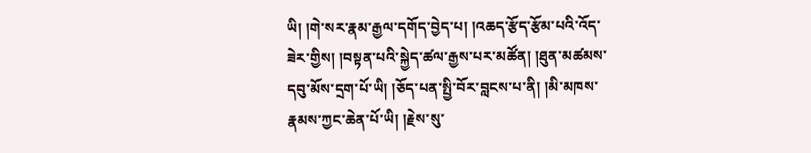ཡི། །གེ་སར་རྣམ་རྒྱལ་དགོད་བྱེད་པ། །འཆད་རྩོད་རྩོམ་པའི་འོད་ཟེར་གྱིས། །བསྟན་པའི་སྐྱེད་ཚལ་རྒྱས་པར་མཚོན། །ཐུན་མཚམས་དབུ་མོས་དྲག་པོ་ཡི། །ཅོད་པན་སྤྱི་བོར་བླངས་པ་ནི། །མི་མཁས་རྣམས་ཀྱང་ཆེན་པོ་ཡི། །རྗེས་སུ་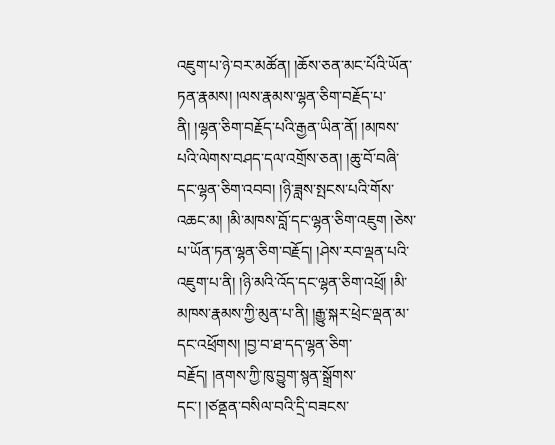འཇུག་པ་ཉེ་བར་མཚོན། །ཆོས་ཅན་མང་པོའི་ཡོན་ཏན་རྣམས། །ལས་རྣམས་ལྷན་ཅིག་བརྗོད་པ་ནི། །ལྷན་ཅིག་བརྗོད་པའི་རྒྱན་ཡིན་ནོ། །མཁས་པའི་ལེགས་བཤད་དལ་འགྲོས་ཅན། །ཆུ་བོ་བཞི་དང་ལྷན་ཅིག་འབབ། །ཉི་ཟླས་སྤངས་པའི་གོས་འཆང་མ། །མི་མཁས་བློ་དང་ལྷན་ཅིག་འཇུག །ཅེས་པ་ཡོན་ཏན་ལྷན་ཅིག་བརྗོད། །ཤེས་རབ་ལྡན་པའི་འཇུག་པ་ནི། །ཉི་མའི་འོད་དང་ལྷན་ཅིག་འཕྲོ། །མི་མཁས་རྣམས་ཀྱི་མུན་པ་ནི། །རྒྱུ་སྐར་ཕྲེང་ལྡན་མ་དང་འཕྲོགས། །བྱ་བ་ཐ་དད་ལྷན་ཅིག་བརྗོད། །ནགས་ཀྱི་ཁུ་བྱུག་སྙན་སྒྲོགས་དང་། །ཙནྡན་བསིལ་བའི་དྲི་བཟངས་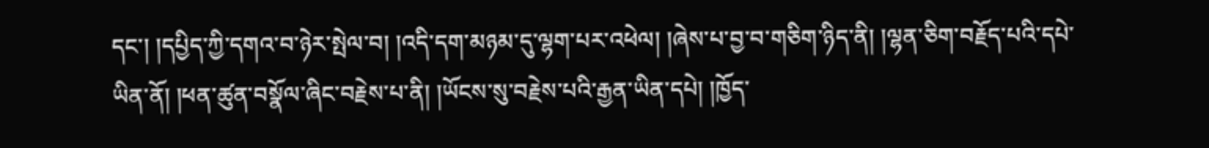དང་། །དཔྱིད་ཀྱི་དགའ་བ་ཉེར་སྤེལ་བ། །འདི་དག་མཉམ་དུ་ལྷག་པར་འཕེལ། །ཞེས་པ་བྱ་བ་གཅིག་ཉིད་ནི། །ལྷན་ཅིག་བརྗོད་པའི་དཔེ་ཡིན་ནོ། །ཕན་ཚུན་བསྣོལ་ཞིང་བརྗེས་པ་ནི། །ཡོངས་སུ་བརྗེས་པའི་རྒྱན་ཡིན་དཔེ། །ཁྱོད་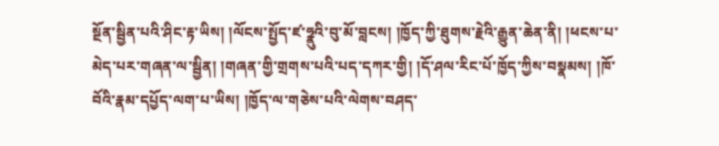སྔོན་སྦྱིན་པའི་ཤིང་རྟ་ཡིས། །ལོངས་སྤྱོད་ཛ་ཧྣུའི་བུ་མོ་བླངས། །ཁྱོད་ཀྱི་ཐུགས་རྗེའི་རྒྱུན་ཆེན་ནི། །ཕངས་པ་མེད་པར་གཞན་ལ་སྦྱིན། །གཞན་གྱི་གྲགས་པའི་པད་དཀར་གྱི། །དོ་ཤལ་རིང་པོ་ཁྱོད་ཀྱིས་བསྣམས། །ཁོ་བོའི་རྣམ་དཔྱོད་ལག་པ་ཡིས། །ཁྱོད་ལ་གཅེས་པའི་ལེགས་བཤད་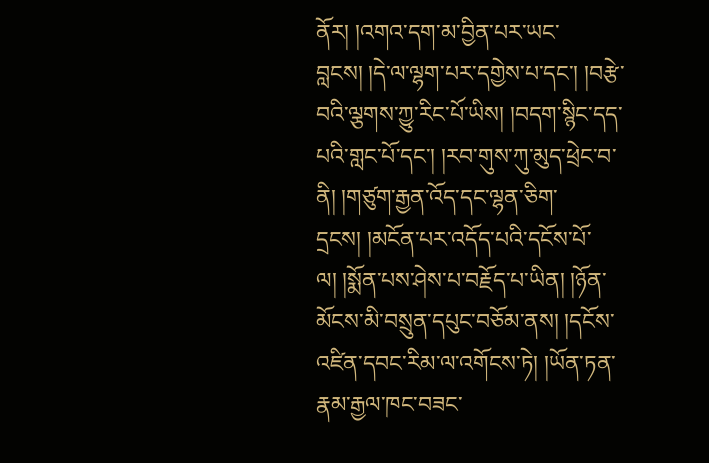ནོར། །འགའ་དག་མ་བྱིན་པར་ཡང་བླངས། །དེ་ལ་ལྷག་པར་དགྱེས་པ་དང་། །བརྩེ་བའི་ལྕགས་ཀྱུ་རིང་པོ་ཡིས། །བདག་སྙིང་དད་པའི་གླང་པོ་དང་། །རབ་གུས་ཀུ་མུད་ཕྲེང་བ་ནི། །གཙུག་རྒྱན་འོད་དང་ལྷན་ཅིག་དྲངས། །མངོན་པར་འདོད་པའི་དངོས་པོ་ལ། །སྨོན་པས་ཤེས་པ་བརྗོད་པ་ཡིན། །ཉོན་མོངས་མི་བསྲུན་དཔུང་བཅོམ་ནས། །དངོས་འཛིན་དབང་རིམ་ལ་འགོངས་ཏེ། །ཡོན་ཏན་རྣམ་རྒྱལ་ཁང་བཟང་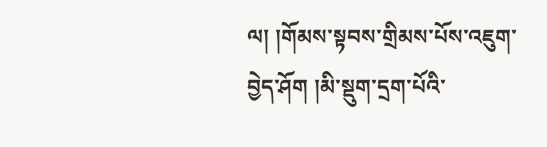ལ། །གོམས་སྟབས་གྲིམས་པོས་འཇུག་བྱེད་ཤོག །མི་སྡུག་དྲག་པོའི་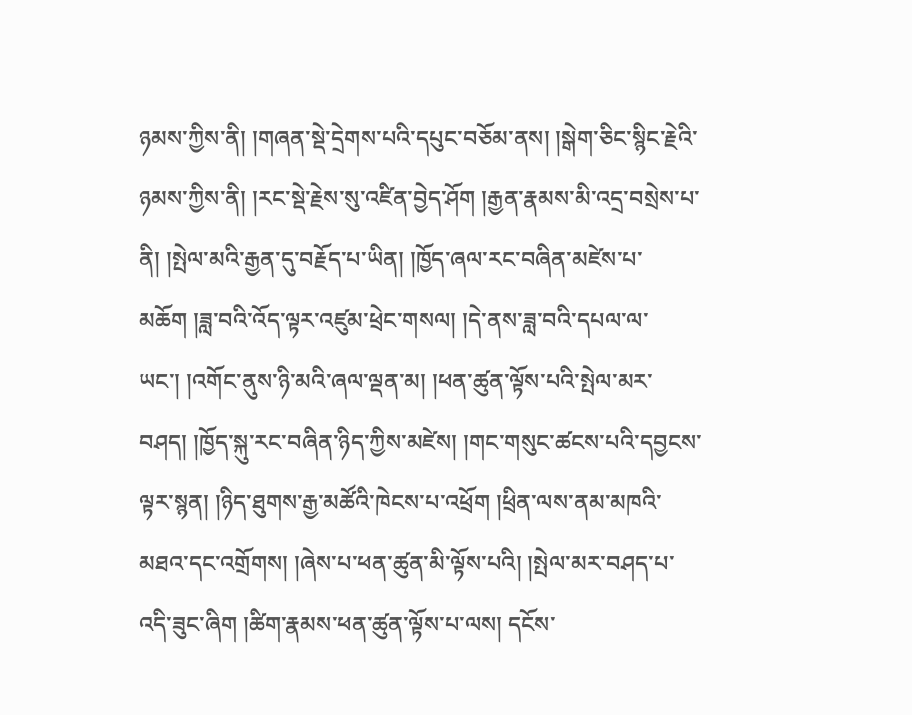ཉམས་ཀྱིས་ནི། །གཞན་སྡེ་དྲེགས་པའི་དཔུང་བཅོམ་ནས། །སྒེག་ཅིང་སྙིང་རྗེའི་ཉམས་ཀྱིས་ནི། །རང་སྡེ་རྗེས་སུ་འཛིན་བྱེད་ཤོག །རྒྱན་རྣམས་མི་འདྲ་བསྲེས་པ་ནི། །སྤེལ་མའི་རྒྱན་དུ་བརྗོད་པ་ཡིན། །ཁྱོད་ཞལ་རང་བཞིན་མཛེས་པ་མཆོག །ཟླ་བའི་འོད་ལྟར་འཛུམ་ཕྲེང་གསལ། །དེ་ནས་ཟླ་བའི་དཔལ་ལ་ཡང་། །འགོང་ནུས་ཉི་མའི་ཞལ་ལྡན་མ། །ཕན་ཚུན་ལྟོས་པའི་སྤེལ་མར་བཤད། །ཁྱོད་སྐུ་རང་བཞིན་ཉིད་ཀྱིས་མཛེས། །གང་གསུང་ཚངས་པའི་དབྱངས་ལྟར་སྙན། །ཉིད་ཐུགས་རྒྱ་མཚོའི་ཁེངས་པ་འཕྲོག །ཕྲིན་ལས་ནམ་མཁའི་མཐའ་དང་འགྲོགས། །ཞེས་པ་ཕན་ཚུན་མི་ལྟོས་པའི། །སྤེལ་མར་བཤད་པ་འདི་ཟུང་ཞིག །ཚིག་རྣམས་ཕན་ཚུན་ལྟོས་པ་ལས། དངོས་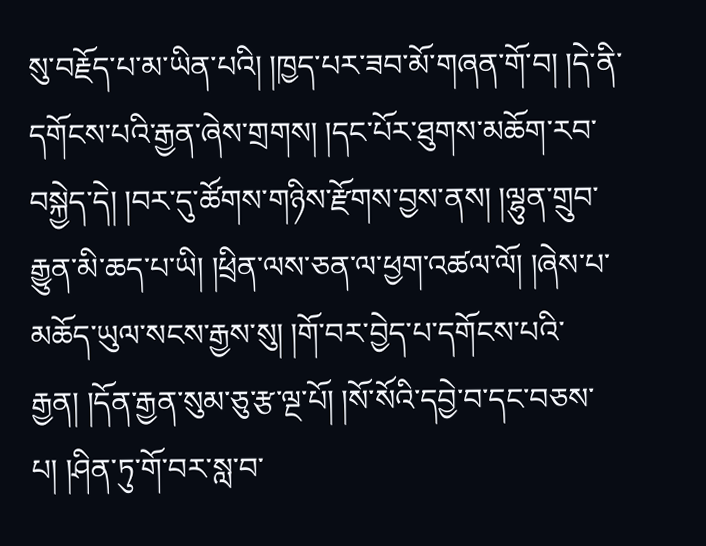སུ་བརྗོད་པ་མ་ཡིན་པའི། །ཁྱད་པར་ཟབ་མོ་གཞན་གོ་བ། །དེ་ནི་དགོངས་པའི་རྒྱན་ཞེས་གྲགས། །དང་པོར་ཐུགས་མཆོག་རབ་བསྐྱེད་དེ། །བར་དུ་ཚོགས་གཉིས་རྫོགས་བྱས་ནས། །ལྷུན་གྲུབ་རྒྱུན་མི་ཆད་པ་ཡི། །ཕྲིན་ལས་ཅན་ལ་ཕྱག་འཚལ་ལོ། །ཞེས་པ་མཆོད་ཡུལ་སངས་རྒྱས་སུ། །གོ་བར་བྱེད་པ་དགོངས་པའི་རྒྱན། །དོན་རྒྱན་སུམ་ཅུ་རྩ་ལྔ་པོ། །སོ་སོའི་དབྱེ་བ་དང་བཅས་པ། །ཤིན་ཏུ་གོ་བར་སླ་བ་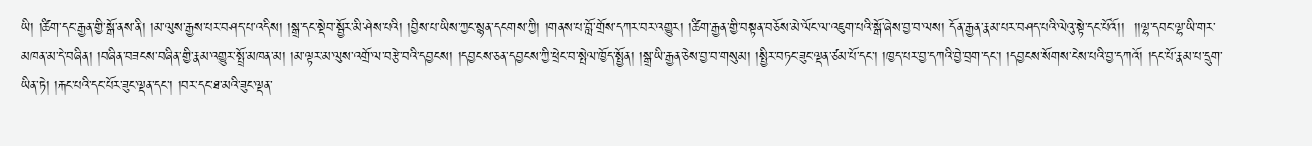ཡི། །ཚིག་དང་རྒྱན་གྱི་སྒོ་ནས་ནི། །མ་ལུས་རྒྱས་པར་བཤད་པ་འདིས། །སྒྲ་དང་སྡེབ་སྦྱོར་མི་ཤེས་པའི། །བྱིས་པ་ཡིས་ཀྱང་སྙན་དངགས་ཀྱི། །གནས་པ་བློ་གྲོས་དཀར་བར་འགྱུར། །ཚིག་རྒྱན་གྱི་བསྟན་བཅོས་མེ་ལོང་ལ་འཇུག་པའི་སྒོ་ཞེས་བྱ་བ་ལས། དོན་རྒྱན་རྣམ་པར་བཤད་པའི་ལེའུ་སྟེ་དང་པོའོ།།  །།ལྷ་དབང་ལྷ་ཡི་གར་མཁན་མ་དེ་བཞིན། །བཞིན་བཟངས་བཞིན་གྱི་རྣམ་འགྱུར་སྤྲོ་མཁན་མ། །མ་ལྟར་མ་ལུས་འགྲོ་ལ་བརྩེ་བའི་དབྱངས། །དབྱངས་ཅན་དབྱངས་ཀྱི་ཕྲེང་བ་སྤེལ་ཁྱོད་སྤྱོན། །སྒྲ་ཡི་རྒྱན་ཅེས་བྱ་བ་གསུམ། །སྤྱིར་བཏང་ཟུང་ལྡན་ཙམ་པོ་དང་། །ཁྱད་པར་བྱ་དཀའི་བྱེ་བྲག་དང་། །དབྱངས་སོགས་ངེས་པའི་བྱ་དཀའོ། །དང་པོ་རྣམ་པ་དྲུག་ཡིན་ཏེ། །རྐང་པའི་དང་པོར་ཟུང་ལྡན་དང་། །བར་དང་ཐ་མའི་ཟུང་ལྡན་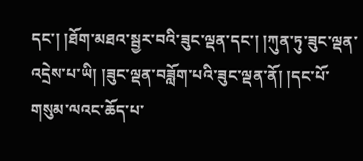དང་། །ཐོག་མཐའ་སྦྱར་བའི་ཟུང་ལྡན་དང་། །ཀུན་ཏུ་ཟུང་ལྡན་འདྲེས་པ་ཡི། །ཟུང་ལྡན་བཟློག་པའི་ཟུང་ལྡན་ནོ། །དང་པོ་གསུམ་ལའང་ཆོད་པ་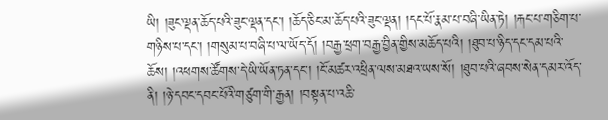ཡི། །ཟུང་ལྡན་ཆོད་པའི་ཟུང་ལྡན་དང་། །ཆོད་ཅིང་མ་ཆོད་པའི་ཟུང་ལྡན། །དང་པོ་རྣམ་པ་བཞི་ཡིན་ཏེ། །རྐང་པ་གཅིག་པ་གཉིས་པ་དང་། །གསུམ་པ་བཞི་པ་ལ་ཡོད་དོ། །བརྒྱ་ཕྲག་བརྒྱ་བྱིན་གྱིས་མཆོད་པའི། །ཐུབ་པ་ཉིད་དང་དམ་པའི་ཆོས། །འཕགས་ཚོགས་དེ་ཡི་ཡོན་ཏན་དང་། །ངོ་མཚར་འཕྲིན་ལས་མཐའ་ཡས་སོ། །ཐུབ་པའི་ཞབས་སེན་དམར་འོད་ནི། །ཉེ་དབང་དབང་པོའི་གཙུག་གི་རྒྱན། །བསྟན་པ་འཆི་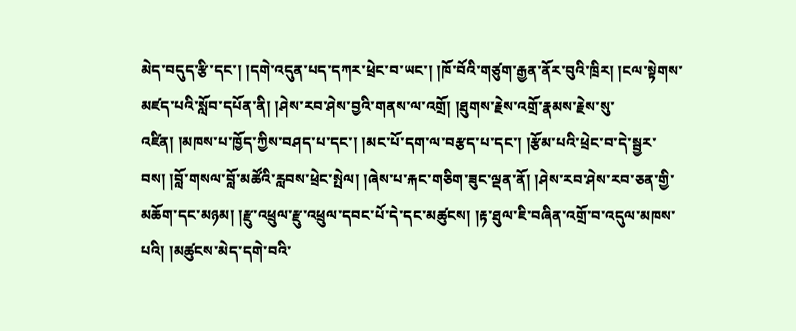མེད་བདུད་རྩི་དང་། །དགེ་འདུན་པད་དཀར་ཕྲེང་བ་ཡང་། །ཁོ་བོའི་གཙུག་རྒྱན་ནོར་བུའི་ཁྲིར། །ངལ་སྟེགས་མཛད་པའི་སློབ་དཔོན་ནི། །ཤེས་རབ་ཤེས་བྱའི་གནས་ལ་འགྲོ། །ཐུགས་རྗེས་འགྲོ་རྣམས་རྗེས་སུ་འཛིན། །མཁས་པ་ཁྱོད་ཀྱིས་བཤད་པ་དང་། །མང་པོ་དག་ལ་བརྩད་པ་དང་། །རྩོམ་པའི་ཕྲེང་བ་དེ་སྦྱར་བས། །བློ་གསལ་བློ་མཚོའི་རླབས་ཕྲེང་སྤེལ། །ཞེས་པ་རྐང་གཅིག་ཟུང་ལྡན་ནོ། །ཤེས་རབ་ཤེས་རབ་ཅན་གྱི་མཆོག་དང་མཉམ། །རྫུ་འཕྲུལ་རྫུ་འཕྲུལ་དབང་པོ་དེ་དང་མཚུངས། །རྟ་ཐུལ་ཇི་བཞིན་འགྲོ་བ་འདུལ་མཁས་པའི། །མཚུངས་མེད་དགེ་བའི་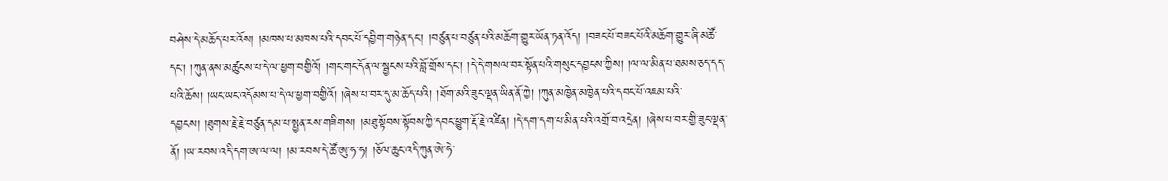བཤེས་དེ་མཆོད་པར་འོས། །མཁས་པ་མཁས་པའི་དབང་པོ་དབྱིག་གཉེན་དང་། །བཙུན་པ་བཙུན་པའི་མཆོག་གྱུར་ཡོན་ཏན་འོད། །བཟང་པོ་བཟང་པོའི་མཆོག་གྱུར་ཞི་མཚོ་དང་། །ཀུན་ནས་མཚུངས་པ་དེ་ལ་ཕྱག་བགྱིའོ། །གང་གང་དོན་ལ་སྦྱངས་པའི་བློ་གྲོས་དང་། །དེ་དེ་གསལ་བར་སྟོན་པའི་གསུང་དབྱངས་ཀྱིས། །ལ་ལ་མིན་པ་ཐམས་ཅད་དད་པའི་ཆོས། །ཡང་ཡང་འདོམས་པ་དེ་ལ་ཕྱག་བགྱིའོ། །ཞེས་པ་བར་དུ་མ་ཆོད་པའི། །ཐོག་མའི་ཟུང་ལྡན་ཡིན་ནོ་ཀྱེ། །ཀུན་མཁྱེན་མཁྱེན་པའི་དབང་པོ་འཇམ་པའི་དབྱངས། །ཐུགས་རྗེ་རྗེ་བཙུན་དམ་པ་སྤྱན་རས་གཟིགས། །མཐུ་སྟོབས་སྟོབས་ཀྱི་དབང་ཕྱུག་རྡོ་རྗེ་འཛིན། །དེ་དག་དག་པ་མིན་པའི་འགྲོ་བ་འདྲེན། །ཞེས་པ་བར་གྱི་ཟུང་ལྡན་ནོ། །ཡ་རབས་འདི་དག་ཨ་ལ་ལ། །མ་རབས་དེ་ཚོ་ཨུ་ཧ་ཧ། །ཅོལ་ཆུང་འདི་ཀུན་ཨེ་ཧེ་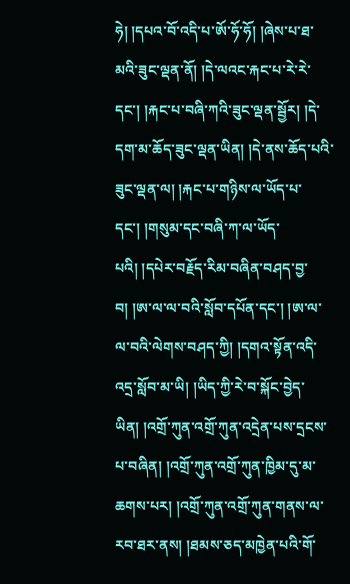ཧེ། །དཔའ་བོ་འདི་པ་ཨོ་ཧོ་ཧོ། །ཞེས་པ་ཐ་མའི་ཟུང་ལྡན་ནོ། །དེ་ལའང་རྐང་པ་རེ་རེ་དང་། །རྐང་པ་བཞི་ཀའི་ཟུང་ལྡན་སྦྱོར། །དེ་དག་མ་ཆོད་ཟུང་ལྡན་ཡིན། །དེ་ནས་ཆོད་པའི་ཟུང་ལྡན་ལ། །རྐང་པ་གཉིས་ལ་ཡོད་པ་དང་། །གསུམ་དང་བཞི་ཀ་ལ་ཡོད་པའི། །དཔེར་བརྗོད་རིམ་བཞིན་བཤད་བྱ་བ། །ཨ་ལ་ལ་བའི་སློབ་དཔོན་དང་། །ཨ་ལ་ལ་བའི་ལེགས་བཤད་ཀྱི། །དགའ་སྟོན་འདི་འདྲ་སློབ་མ་ཡི། །ཡིད་ཀྱི་རེ་བ་སྐོང་བྱེད་ཡིན། །འགྲོ་ཀུན་འགྲོ་ཀུན་འདྲེན་པས་དྲངས་པ་བཞིན། །འགྲོ་ཀུན་འགྲོ་ཀུན་ཁྱིམ་དུ་མ་ཆགས་པར། །འགྲོ་ཀུན་འགྲོ་ཀུན་གནས་ལ་རབ་ཐར་ནས། །ཐམས་ཅད་མཁྱེན་པའི་གོ་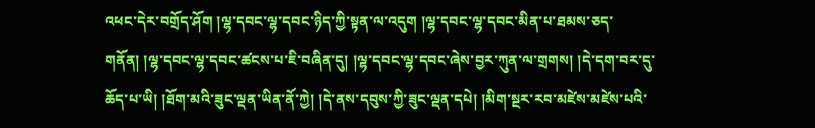འཕང་དེར་བགྲོད་ཤོག །ལྷ་དབང་ལྷ་དབང་ཉིད་ཀྱི་སྟན་ལ་འདུག །ལྷ་དབང་ལྷ་དབང་མིན་པ་ཐམས་ཅད་གནོན། །ལྷ་དབང་ལྷ་དབང་ཚངས་པ་ཇི་བཞིན་དུ། །ལྷ་དབང་ལྷ་དབང་ཞེས་བྱར་ཀུན་ལ་གྲགས། །དེ་དག་བར་དུ་ཆོད་པ་ཡི། །ཐོག་མའི་ཟུང་ལྡན་ཡིན་ནོ་ཀྱེ། །དེ་ནས་དབུས་ཀྱི་ཟུང་ལྡན་དཔེ། །མིག་སྔར་རབ་མཛེས་མཛེས་པའི་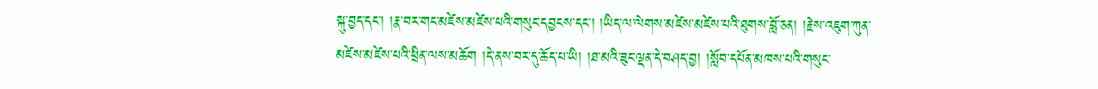སྐུ་བྱད་དང་། །རྣ་བར་གང་མཛེས་མཛེས་པའི་གསུང་དབྱངས་དང་། །ཡིད་ལ་ལེགས་མཛེས་མཛེས་པའི་ཐུགས་བློ་ཅན། །རྗེས་འཇུག་ཀུན་མཛེས་མཛེས་པའི་ཕྲིན་ལས་མཆོག །དེ་ནས་བར་དུ་ཆོད་པ་ཡི། །ཐ་མའི་ཟུང་ལྡན་དེ་བཤད་བྱ། །སློབ་དཔོན་མཁས་པའི་གསུང་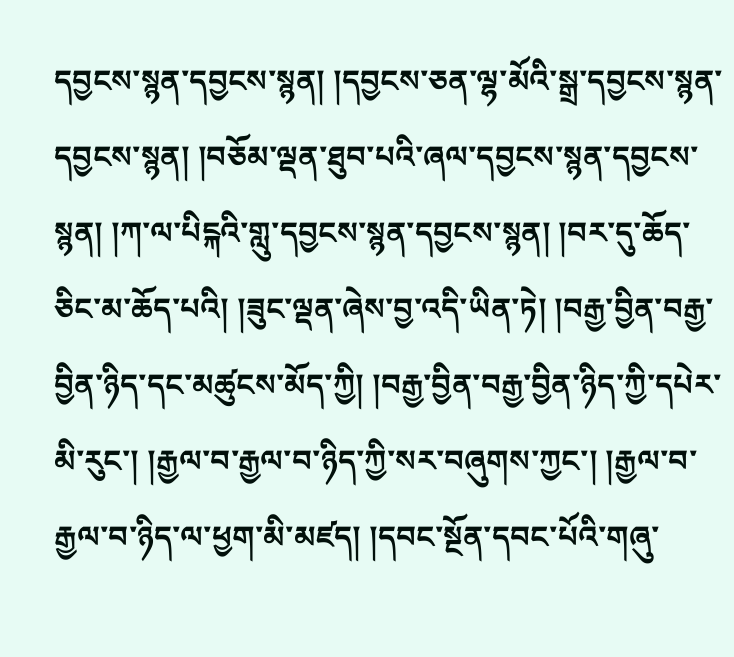དབྱངས་སྙན་དབྱངས་སྙན། །དབྱངས་ཅན་ལྷ་མོའི་སྒྲ་དབྱངས་སྙན་དབྱངས་སྙན། །བཅོམ་ལྡན་ཐུབ་པའི་ཞལ་དབྱངས་སྙན་དབྱངས་སྙན། །ཀ་ལ་པིངྐའི་གླུ་དབྱངས་སྙན་དབྱངས་སྙན། །བར་དུ་ཆོད་ཅིང་མ་ཆོད་པའི། །ཟུང་ལྡན་ཞེས་བྱ་འདི་ཡིན་ཏེ། །བརྒྱ་བྱིན་བརྒྱ་བྱིན་ཉིད་དང་མཚུངས་མོད་ཀྱི། །བརྒྱ་བྱིན་བརྒྱ་བྱིན་ཉིད་ཀྱི་དཔེར་མི་རུང་། །རྒྱལ་བ་རྒྱལ་བ་ཉིད་ཀྱི་སར་བཞུགས་ཀྱང་། །རྒྱལ་བ་རྒྱལ་བ་ཉིད་ལ་ཕྱག་མི་མཛད། །དབང་སྔོན་དབང་པོའི་གཞུ་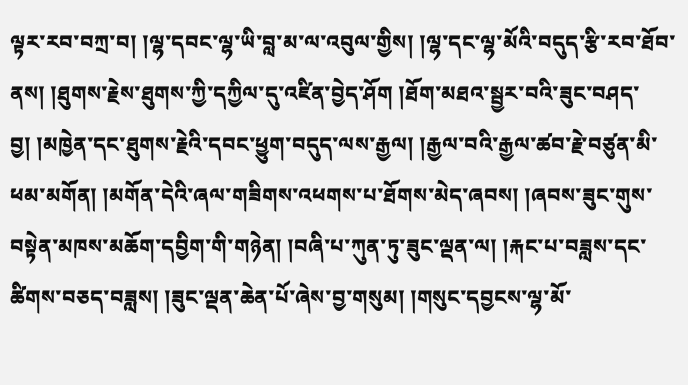ལྟར་རབ་བཀྲ་བ། །ལྷ་དབང་ལྷ་ཡི་བླ་མ་ལ་འབུལ་གྱིས། །ལྷ་དང་ལྷ་མོའི་བདུད་རྩི་རབ་ཐོབ་ནས། །ཐུགས་རྗེས་ཐུགས་ཀྱི་དཀྱིལ་དུ་འཛིན་བྱེད་ཤོག །ཐོག་མཐའ་སྦྱར་བའི་ཟུང་བཤད་བྱ། །མཁྱེན་དང་ཐུགས་རྗེའི་དབང་ཕྱུག་བདུད་ལས་རྒྱལ། །རྒྱལ་བའི་རྒྱལ་ཚབ་རྗེ་བཙུན་མི་ཕམ་མགོན། །མགོན་དེའི་ཞལ་གཟིགས་འཕགས་པ་ཐོགས་མེད་ཞབས། །ཞབས་ཟུང་གུས་བསྟེན་མཁས་མཆོག་དབྱིག་གི་གཉེན། །བཞི་པ་ཀུན་ཏུ་ཟུང་ལྡན་ལ། །རྐང་པ་བཟླས་དང་ཚིགས་བཅད་བཟླས། །ཟུང་ལྡན་ཆེན་པོ་ཞེས་བྱ་གསུམ། །གསུང་དབྱངས་ལྷ་མོ་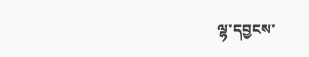ལྷ་དབྱངས་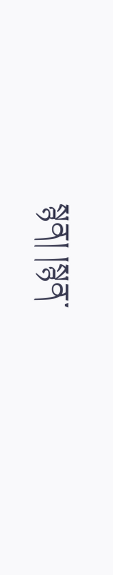སྙན། །སྙན་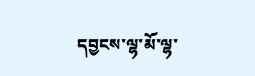དབྱངས་ལྷ་མོ་ལྷ་